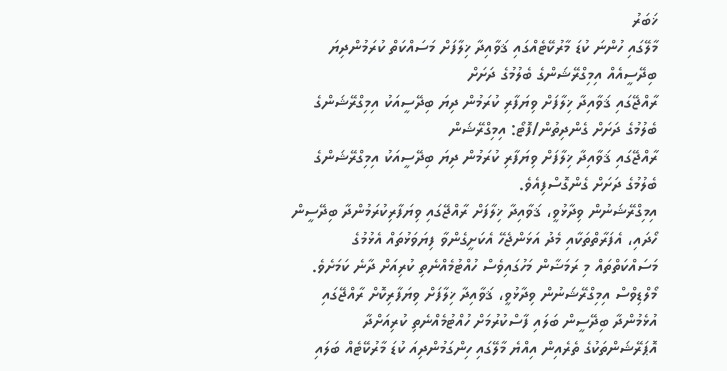ޚަބަރު
މާލޭގައި ހުންނަ ކުޑަ މާރުކޭޓެއްގައި ޤަވާއިދާ ޚިލާފަށް މަސައްކަތް ކުރަމުންދިޔަ ބިދޭސީއެއް އިމިގްރޭޝަންގެ ބެލުމުގެ ދަށަށް
ރާއްޖޭގައި ޤަވާއިދާ ޚިލާފަށް ވިޔަފާރި ކުރަމުން ދިޔަ ބިދޭސީއަކު އިމިގްރޭޝަންގެ ބެލުމުގެ ދަށަށް ގެންދިތުން/ފޮޓޯ: އިމިގްރޭޝަން
ރާއްޖޭގައި ޤަވާއިދާ ޚިލާފަށް ވިޔަފާރި ކުރަމުން ދިޔަ ބިދޭސީއަކު އިމިގްރޭޝަންގެ ބެލުމުގެ ދަށަށް ގެންގޮސްފިއެވެ.
އިމިގްރޭޝަނުން ވިދާޅުވީ، ޤަވާއިދާ ޚިލާފަށް ރާއްޖޭގައި ވިޔަފާރިކުރަމުންދާ ބިދޭސީން ހޯދައި، އެފަރާތްތަކާއި މެދު އަޅަންޖެހޭ އެކަށީގެންވާ ފިޔަވަޅުތައް އެޅުމުގެ މަސައްކަތްތައް މި ރަމަޟާން މަހުގައިވެސް ހުއްޓުމެއްނެތި ކުރިއަށް ދާނެ ކަމަށެވެ.
މޯލްޑިވްސް އިމިގްރޭޝަނުން ވިދާޅުވީ، ޤަވާއިދާ ޚިލާފަށް ވިޔަފާރިކޮށް ރާއްޖޭގައި އުޅެމުންދާ ބިދޭސީން ބަލައި ފާސްކުރުމަށް ހުއްޓުމެއްނެތި ކުރިއަށްދާ އޮޕަރޭޝަންތަކުގެ ތެރެއިން އިއްޔެ މާލޭގައި ހިންގަމުންދިއަ ކުޑަ މާރުކޭޓެއް ބަލައި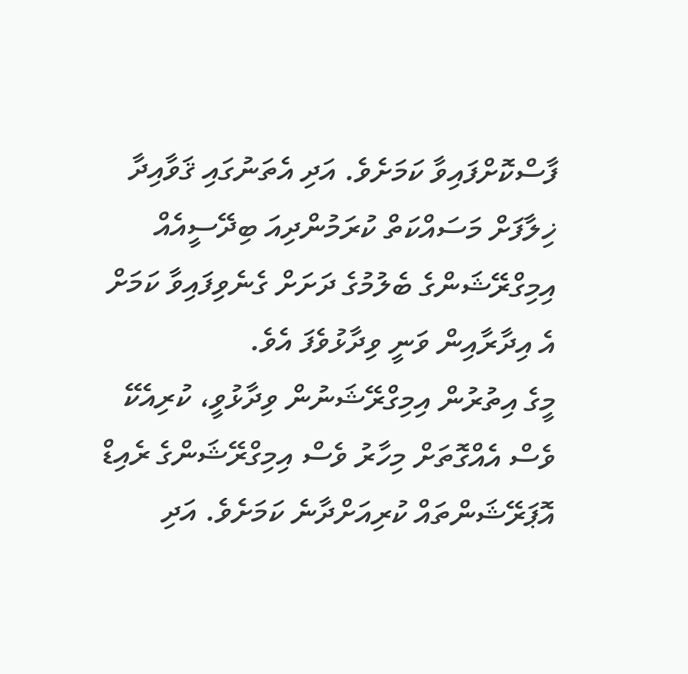ފާސްކޮށްފައިވާ ކަމަށެވެ. އަދި އެތަނުގައި ޤަވާއިދާ ޚިލާފަށް މަސައްކަތް ކުރަމުންދިއަ ބިދޭސީއެއް އިމިގްރޭޝަންގެ ބެލުމުގެ ދަށަށް ގެނެވިފައިވާ ކަމަށް އެ އިދާރާއިން ވަނީ ވިދާޅުވެފަ އެވެ.
މީގެ އިތުރުން އިމިގްރޭޝަނުން ވިދާޅުވީ، ކުރިއެކޭ ވެސް އެއްގޮތަށް މިހާރު ވެސް އިމިގްރޭޝަންގެ ރެއިޑް އޮޕަރޭޝަންތައް ކުރިއަށްދާނެ ކަމަށެވެ. އަދި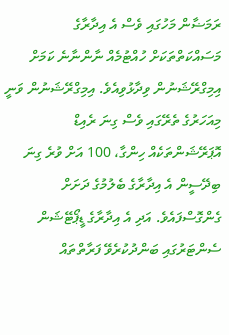ރަމަޟާން މަހުގައި ވެސް އެ އިދާރާގެ މަސައްކަތްތަކަށް ހުއްޓުމެއް ނާންނާނެ ކަމަށް އިމިގްރޭޝަނުން ވިދާޅުވިއެވެ. އިމިގްރޭޝަނުން ވަނީ މިއަހަރުގެ ތެރޭގައި ވެސް ގިނަ ރެއިޑް އޮޕަރޭޝަންތަކެއް ހިންގާ، 100 އަށް ވުރެ ގިނަ ބިދޭސީން އެ އިދާރާގެ ބެލުމުގެ ދަށަށް ގެންގޮސްފައެވެ. އަދި އެ އިދާރާގެ ޑީޕޯޓޭޝަން ސެންޓަރުގައި ބަންދުކުރެވޭ ފަރާތްތައް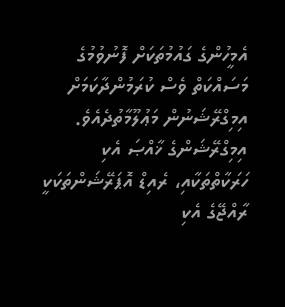އެމީހުންގެ ގައުމުތަކަށް ފޮނުވުމުގެ މަސައްކަތް ވެސް ކުރަމުންދާކަމަށް އިމިގްރޭޝަނުން މަޢުލޫމާތުދެއެވެ.
އިމިގްރޭޝަންގެ ޚާއްޞަ އެކި ހަރަކާތްތަކާއި، ރެއިޑް އޮޕަރޭޝަންތަކަކީ ރާއްޖޭގެ އެކި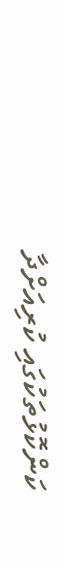ކަންކޮޅުތަކުގައި ކުރިއަށްދާ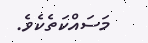މަސައްކަތެކެވެ.